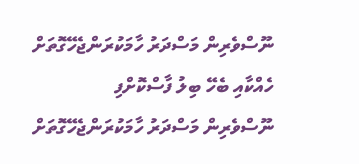ނޫސްވެރިން މަސްދަރު ހާމަކުރަންޖެހޭގޮތަށް ހެއްކާއި ބެހޭ ބިލު ފާސްކޮށްފި
ނޫސްވެރިން މަސްދަރު ހާމަކުރަންޖެހޭގޮތަށް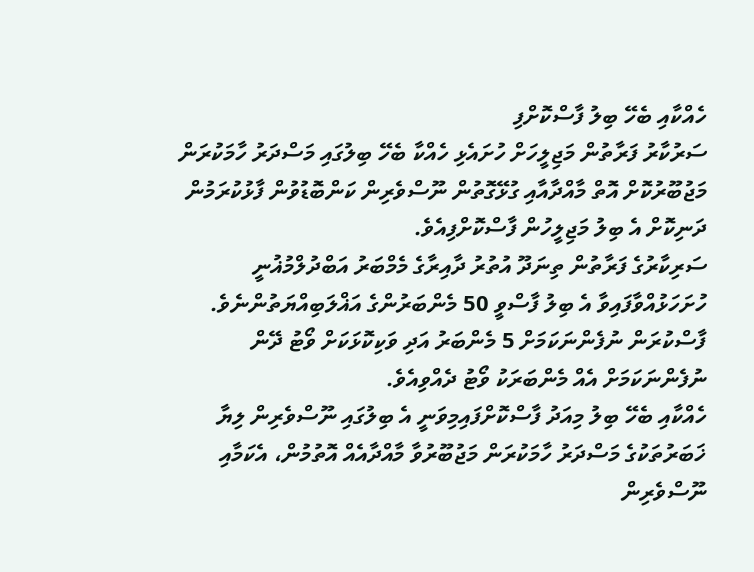ހެއްކާއި ބެހޭ ބިލު ފާސްކޮށްފި
ސަރުކާރު ފަރާތުން މަޖިލީހަށް ހުށައެޅި ހެއްކާ ބެހޭ ބިލުގައި މަސްދަރު ހާމަކުރަން މަޖުބޫރުކޮށް އޮތް މާއްދާއާއި ގުޅޭގޮތުން ނޫސްވެރިން ކަންބޮޑުވުން ފާޅުކުރަމުން ދަނިކޮށް އެ ބިލު މަޖިލީހުން ފާސްކޮށްފިއެވެ.
ސަރިކާރުގެ ފަރާތުން ތިނަދޫ އުތުރު ދާއިރާގެ މެމްބަރު އަބްދުލްމުޣުނީ ހުށަހަޅުއްވާފައިވާ އެ ބިލު ފާސްވީ 50 މެންބަރުންގެ އަޣްލަބިއްޔަތުންނެވެ. ފާސްކުރަން ނުފެންނަކަމަށް 5 މެންބަރު އަދި ވަކިކޮޅަކަށް ވޯޓު ދޭން ނުފެންނަކަމަށް އެއް މެންބަރަކު ވޯޓު ދެއްވިއެވެ.
ހެއްކާއި ބެހޭ ބިލު މިއަދު ފާސްކޮށްފައިމިވަނީ އެ ބިލުގައި ނޫސްވެރިން ލިޔާ ޚަބަރުތަކުގެ މަސްދަރު ހާމަކުރަން މަޖުބޫރުވާ މާއްދާއެއް އޮތުމުން، އެކަމާއި ނޫސްވެރިން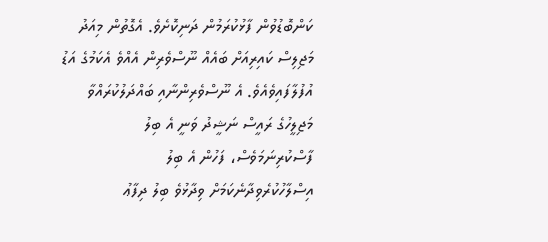ކަންބޮޑުވުން ފާޅުކުރަމުން ދަނިކޮށެވެ. އެގޮތުން މިއަދު މަޖިލިސް ކައިރިއަށް ބައެއް ނޫސްވެރިން އެއްވެ އެކަމުގެ އަޑު އުފުލާފައިވެއެވެ. އެ ނޫސްވެރިންނާއި ބައްދަލުކުރައްވާ މަޖިލީހުގެ ރައީސް ނަޝީދު ވަނީ އެ ބިލު ފާސްކުރިނަމަވެސް، ފަހުން އެ ބިލު އިސްލާހުކުރެވިދާނެކަމަށް ވިދާޅުވެ ބިލު ދިފާޢު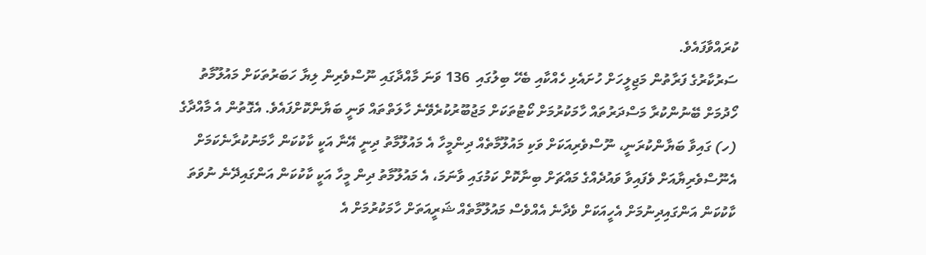ކުރައްވާފައެވެ.
ސަރުކާރުގެ ފަރާތުން މަޖިލީހަށް ހުށައެޅި ހެއްކާއި ބެހޭ ބިލުގައި  136 ވަނަ މާއްދާގައި ނޫސްވެރިން ލިޔާ ހަބަރުތަކަށް މައުލޫމާތު ހޯދުމަށް ބޭނުންކުރާ މަސްދަރުތައް ހާމަކުރުމަށް ކޯޓުތަކަށް މަޖުބޫރުކުރެވޭނެ ހާލަތްތައް ވަނީ ބަޔާންކޮށްފައެވެ. އެގޮތުން އެ މާއްދާގެ (ހ) ގައިވާ ބަޔާންކުރަނީ، ނޫސްވެރިއަކަށް ވަކި މައުލޫމާތެއް ދިންމީހާ އެ މައުލޫމާތު ދިނީ އޭނާ އަކީ ކާކުކަން ހާމަނުކުރާނެކަމަށް އެނޫސްވެރިޔާއަށް ވެފައިވާ ވައުދެއްގެ މައްޗަށް ބިނާކޮށް ކަމުގައި ވާނަމަ، އެ މައުލޫމާތު ދިން މީހާ އަކީ ކާކުކަން އަންގައިދޭނެ ނުވަތަ ކާކުކަން އަންގައިދިނުމަށް އެހީއަކަށް ވެދާނެ އެއްވެސް މައުލޫމާތެއް ޝަރީއަތަށް ހާމަކުރުމަށް އެ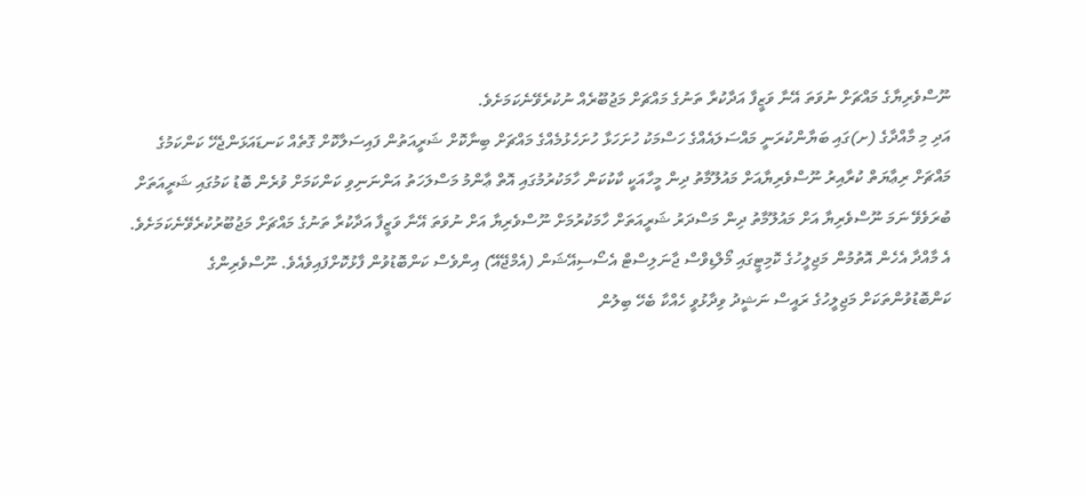ނޫސްވެރިޔާގެ މައްޗަށް ނުވަތަ އޭނާ ވަޒީފާ އަދާކުރާ ތަނުގެ މައްޗަށް މަޖުބޫރެއް ނުކުރެވޭނެކަމަށެވެ.
އަދި މި މާއްދާގެ (ށ)ގައި ބަޔާންކުރަނީ މައްސަލައެއްގެ ހަސްމަކު ހުށަހަޅާ ހުށަހެޅުމެއްގެ މައްޗަށް ބިނާކޮށް ޝަރީއަތުން ފައިސަލާކޮށް ގޮތެއް ކަނޑައަޅަންޖެހޭ ކަންކަމުގެ މައްޗަށް ރިޢާޔަތް ކުރާއިރު ނޫސްވެރިޔާއަށް މައުލޫމާތު ދިން މީހާއަކީ ކާކުކަން ހާމަކުރުމުގައި އޮތް ޢާންމު މަސްލަހަތު އަންނަނިވި ކަންކަމަށް ވުރެން ބޮޑު ކަމުގައި ޝަރީއަތަށް ބުރަވެވޭ ނަމަ ނޫސްވެރިޔާ އަށް މައުލޫމާތު ދިން މަސްދަރު ޝަރީއަތަށް ހާމަކުރުމަށް ނޫސްވެރިޔާ އަށް ނުވަތަ އޭނާ ވަޒީފާ އަދާކުރާ ތަނުގެ މައްޗަށް މަޖުބޫރުކުރެވޭނެކަމަށެވެ.
އެ މާއްދާ އެހެން އޮތުމުން މަޖިލީހުގެ ކޮމިޓީގައި މޯލްޑިވްސް ޖާނަލިސްޓް އެސޯސިއޭޝަން (އެމްޖޭއޭ) އިންވެސް ކަންބޮޑުވުން ފާޅުކޮށްފައިވެއެވެ. ނޫސްވެރިންގެ ކަންބޮޑުވުންތަކަށް މަޖިލީހުގެ ރައީސް ނަޝީދު ވިދާޅުވީ ހެއްކާ ބެހޭ ބިލުން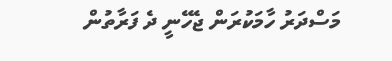މަސްދަރު ހާމަކުރަން ޖެހޭނީ ދެ ފަރާތުން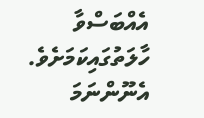އެއްބަސްވާ ހާލަތުގައިކަމަށެވެ. އެނޫންނަމަ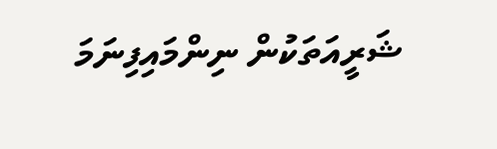ޝަރީއަތަކުން ނިންމައިފިނަމަ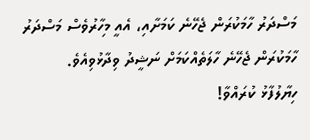މަސްދަރު ހާމަކުރަން ޖެހޭނެ ކަމަށާއި، އެއީ މިހާރުވެސް މަސްދަރު ހާމަކުރަން ޖެހޭނެ ހާލަތެއްކަމަށް ނަޝީދު ވިދާޅުވިއެވެ.
ހިޔާލުފާޅު ކުރައްވާ!